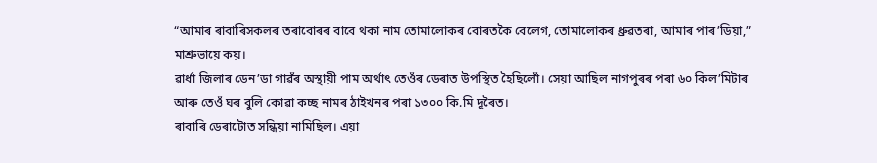“আমাৰ ৰাবাৰিসকলৰ তৰাবোৰৰ বাবে থকা নাম তোমালোকৰ বোৰতকৈ বেলেগ, তোমালোকৰ ধ্ৰুৱতৰা, আমাৰ পাৰ’ডিয়া,” মাশ্ৰুভায়ে কয়।
ৱাৰ্ধা জিলাৰ ডেন’ডা গাৱঁৰ অস্থায়ী পাম অৰ্থাৎ তেওঁৰ ডেৰাত উপস্থিত হৈছিলোঁ। সেয়া আছিল নাগপুৰৰ পৰা ৬০ কিল’মিটাৰ আৰু তেওঁ ঘৰ বুলি কোৱা কচ্ছ নামৰ ঠাইখনৰ পৰা ১৩০০ কি.মি দূৰৈত।
ৰাবাৰি ডেৰাটোত সন্ধিয়া নামিছিল। এয়া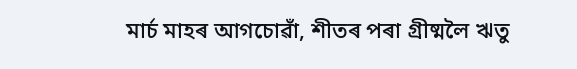মাৰ্চ মাহৰ আগচোৱাঁ, শীতৰ পৰা গ্ৰীষ্মলৈ ঋতু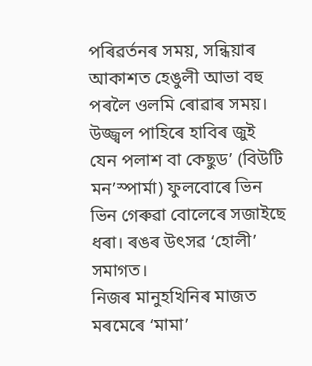পৰিৱৰ্তনৰ সময়, সন্ধিয়াৰ আকাশত হেঙুলী আভা বহু পৰলৈ ওলমি ৰোৱাৰ সময়। উজ্জ্বল পাহিৰে হাবিৰ জুই যেন পলাশ বা কেছুড’ (বিউটি মন’স্পাৰ্মা) ফুলবোৰে ভিন ভিন গেৰুৱা বোলেৰে সজাইছে ধৰা। ৰঙৰ উৎসৱ ‘হোলী’ সমাগত।
নিজৰ মানুহখিনিৰ মাজত মৰমেৰে ‘মামা’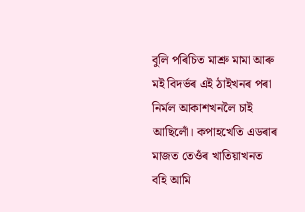বুলি পৰিচিত মাশ্ৰু মামা আৰু মই বিদৰ্ভৰ এই ঠাইখনৰ পৰা নিৰ্মল আকাশখনলৈ চাই আছিলোঁ। কপাহখেতি এডৰাৰ মাজত তেওঁৰ খাতিয়াখনত বহি আমি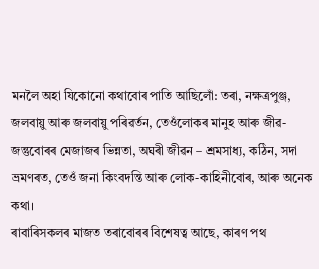মনলৈ অহা যিকোনো কথাবোৰ পাতি আছিলোঁ: তৰা, নক্ষত্ৰপুঞ্জ, জলবায়ু আৰু জলবায়ু পৰিৱৰ্তন, তেওঁলোকৰ মানুহ আৰু জীৱ-জন্তুবোৰৰ মেজাজৰ ভিন্নতা, অঘৰী জীৱন – শ্ৰমসাধ্য, কঠিন, সদা ভ্ৰমণৰত, তেওঁ জনা কিংবদন্তি আৰু লোক-কাহিনীবোৰ, আৰু অনেক কথা।
ৰাবাৰিসকলৰ মাজত তৰাবোৰৰ বিশেষত্ব আছে, কাৰণ পথ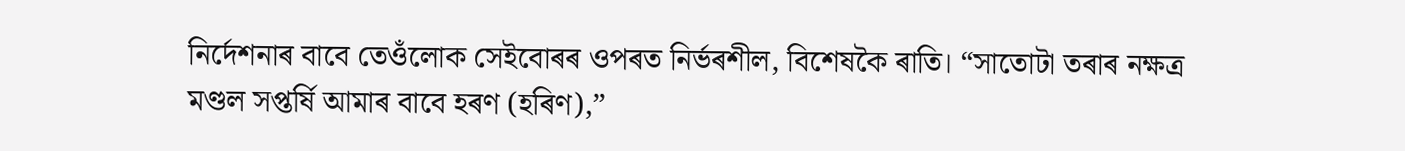নিৰ্দেশনাৰ বাবে তেওঁলোক সেইবোৰৰ ওপৰত নিৰ্ভৰশীল, বিশেষকৈ ৰাতি। “সাতোটা তৰাৰ নক্ষত্ৰ মণ্ডল সপ্তৰ্ষি আমাৰ বাবে হৰণ (হৰিণ),”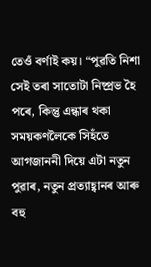তেওঁ বৰ্ণাই কয়। “পুৱতি নিশা সেই তৰা সাতোটা নিষ্প্ৰভ হৈ পৰে, কিন্তু এন্ধাৰ থকা সময়কণলৈকে সিহঁতে আগজাননী দিয়ে এটা নতুন পুৱাৰ, নতুন প্ৰত্যাহ্বানৰ আৰু বহু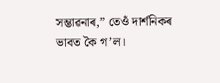সম্ভাৱনাৰ,” তেওঁ দাৰ্শনিকৰ ভাবত কৈ গ’ল।